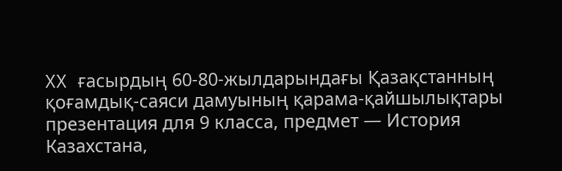XX ғасырдың 60-80-жылдарындағы Қазақстанның қоғамдық-саяси дамуының қарама-қайшылықтары презентация для 9 класса, предмет — История Казахстана,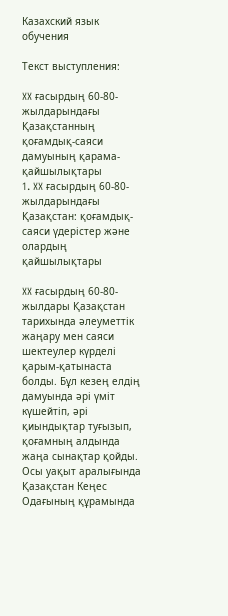Казахский язык обучения

Текст выступления:

XX ғасырдың 60-80-жылдарындағы Қазақстанның қоғамдық-саяси дамуының қарама-қайшылықтары
1. XX ғасырдың 60-80-жылдарындағы Қазақстан: қоғамдық-саяси үдерістер және олардың қайшылықтары

XX ғасырдың 60-80-жылдары Қазақстан тарихында әлеуметтік жаңару мен саяси шектеулер күрделі қарым-қатынаста болды. Бұл кезең елдің дамуында әрі үміт күшейтіп, әрі қиындықтар туғызып, қоғамның алдында жаңа сынақтар қойды. Осы уақыт аралығында Қазақстан Кеңес Одағының құрамында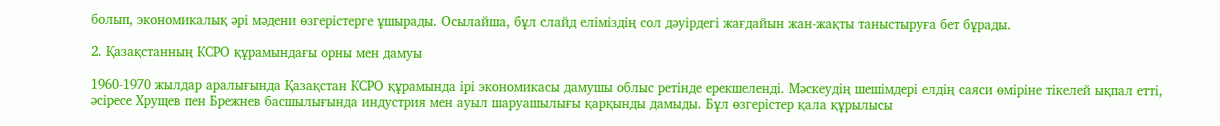болып, экономикалық әрі мәдени өзгерістерге ұшырады. Осылайша, бұл слайд еліміздің сол дәуірдегі жағдайын жан-жақты таныстыруға бет бұрады.

2. Қазақстанның КСРО құрамындағы орны мен дамуы

1960-1970 жылдар аралығында Қазақстан КСРО құрамында ірі экономикасы дамушы облыс ретінде ерекшеленді. Мәскеудің шешімдері елдің саяси өміріне тікелей ықпал етті, әсіресе Хрущев пен Брежнев басшылығында индустрия мен ауыл шаруашылығы қарқынды дамыды. Бұл өзгерістер қала құрылысы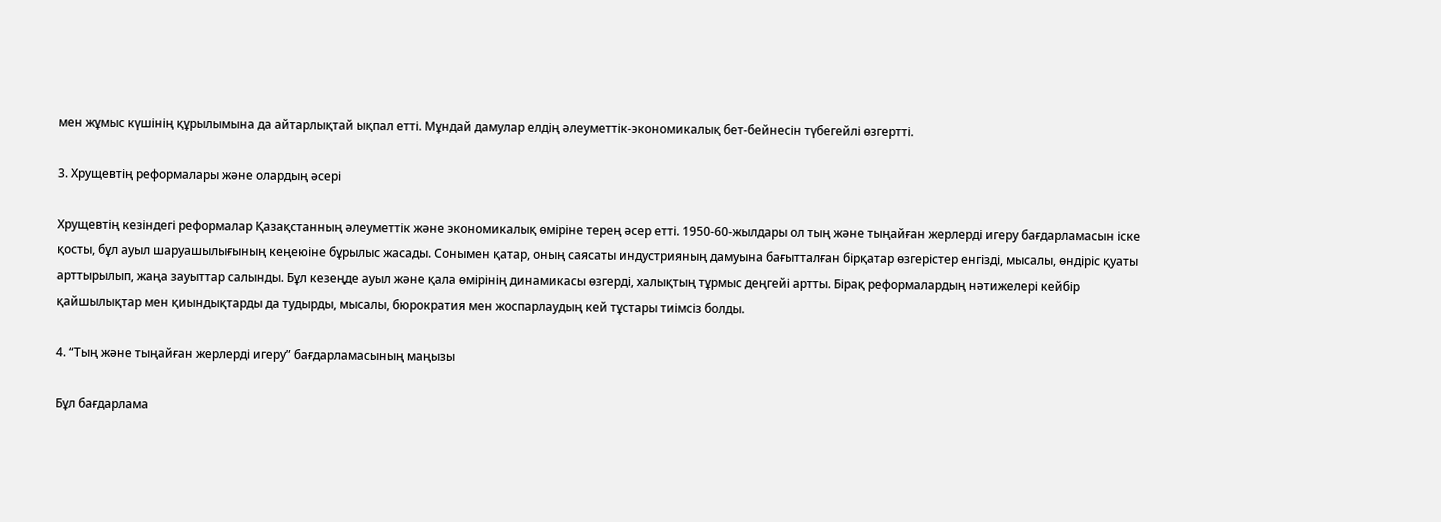мен жұмыс күшінің құрылымына да айтарлықтай ықпал етті. Мұндай дамулар елдің әлеуметтік-экономикалық бет-бейнесін түбегейлі өзгертті.

3. Хрущевтің реформалары және олардың әсері

Хрущевтің кезіндегі реформалар Қазақстанның әлеуметтік және экономикалық өміріне терең әсер етті. 1950-60-жылдары ол тың және тыңайған жерлерді игеру бағдарламасын іске қосты, бұл ауыл шаруашылығының кеңеюіне бұрылыс жасады. Сонымен қатар, оның саясаты индустрияның дамуына бағытталған бірқатар өзгерістер енгізді, мысалы, өндіріс қуаты арттырылып, жаңа зауыттар салынды. Бұл кезеңде ауыл және қала өмірінің динамикасы өзгерді, халықтың тұрмыс деңгейі артты. Бірақ реформалардың нәтижелері кейбір қайшылықтар мен қиындықтарды да тудырды, мысалы, бюрократия мен жоспарлаудың кей тұстары тиімсіз болды.

4. “Тың және тыңайған жерлерді игеру” бағдарламасының маңызы

Бұл бағдарлама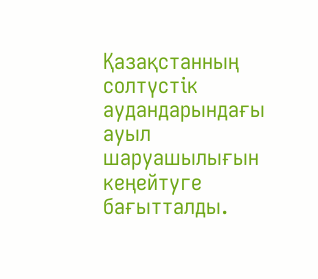Қазақстанның солтүстік аудандарындағы ауыл шаруашылығын кеңейтуге бағытталды.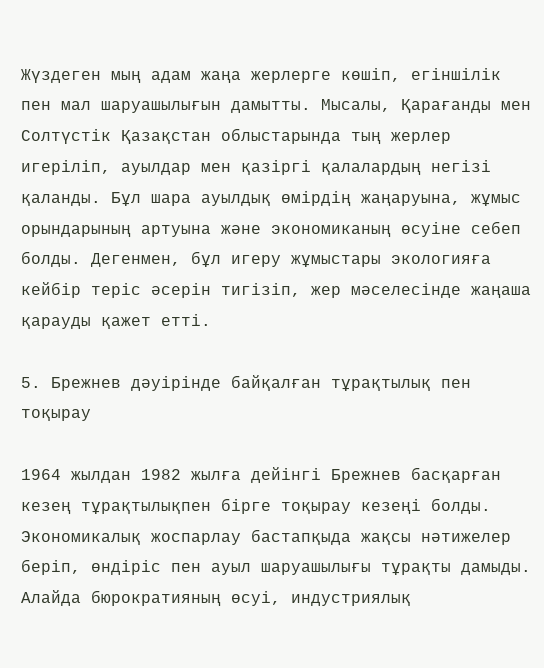Жүздеген мың адам жаңа жерлерге көшіп, егіншілік пен мал шаруашылығын дамытты. Мысалы, Қарағанды мен Солтүстік Қазақстан облыстарында тың жерлер игеріліп, ауылдар мен қазіргі қалалардың негізі қаланды. Бұл шара ауылдық өмірдің жаңаруына, жұмыс орындарының артуына және экономиканың өсуіне себеп болды. Дегенмен, бұл игеру жұмыстары экологияға кейбір теріс әсерін тигізіп, жер мәселесінде жаңаша қарауды қажет етті.

5. Брежнев дәуірінде байқалған тұрақтылық пен тоқырау

1964 жылдан 1982 жылға дейінгі Брежнев басқарған кезең тұрақтылықпен бірге тоқырау кезеңі болды. Экономикалық жоспарлау бастапқыда жақсы нәтижелер беріп, өндіріс пен ауыл шаруашылығы тұрақты дамыды. Алайда бюрократияның өсуі, индустриялық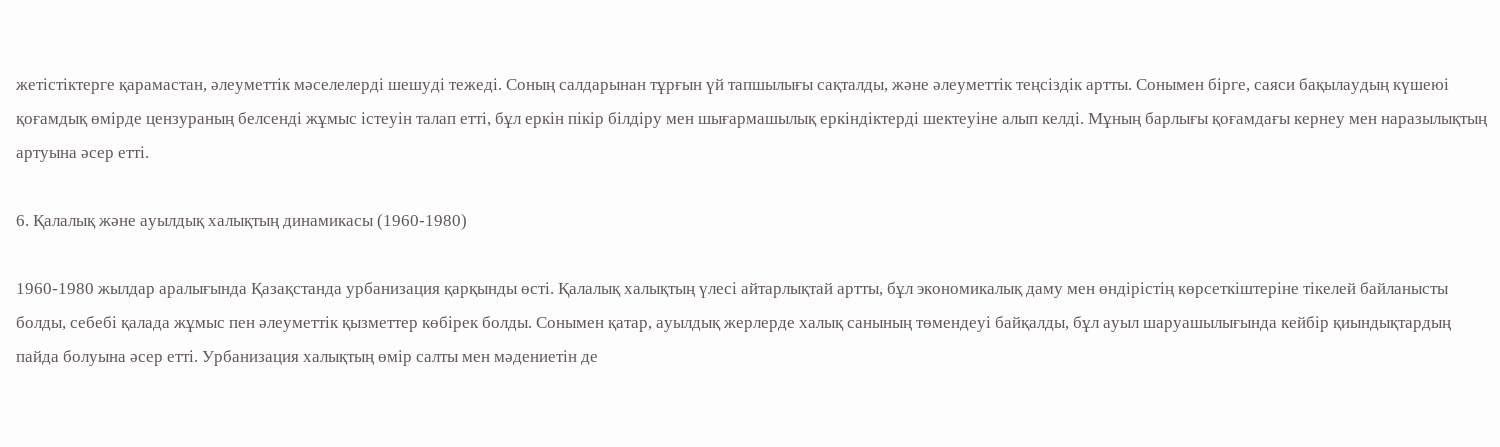жетістіктерге қарамастан, әлеуметтік мәселелерді шешуді тежеді. Соның салдарынан тұрғын үй тапшылығы сақталды, және әлеуметтік теңсіздік артты. Сонымен бірге, саяси бақылаудың күшеюі қоғамдық өмірде цензураның белсенді жұмыс істеуін талап етті, бұл еркін пікір білдіру мен шығармашылық еркіндіктерді шектеуіне алып келді. Мұның барлығы қоғамдағы кернеу мен наразылықтың артуына әсер етті.

6. Қалалық және ауылдық халықтың динамикасы (1960-1980)

1960-1980 жылдар аралығында Қазақстанда урбанизация қарқынды өсті. Қалалық халықтың үлесі айтарлықтай артты, бұл экономикалық даму мен өндірістің көрсеткіштеріне тікелей байланысты болды, себебі қалада жұмыс пен әлеуметтік қызметтер көбірек болды. Сонымен қатар, ауылдық жерлерде халық санының төмендеуі байқалды, бұл ауыл шаруашылығында кейбір қиындықтардың пайда болуына әсер етті. Урбанизация халықтың өмір салты мен мәдениетін де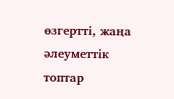өзгертті, жаңа әлеуметтік топтар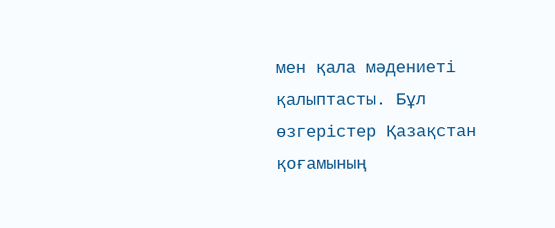мен қала мәдениеті қалыптасты. Бұл өзгерістер Қазақстан қоғамының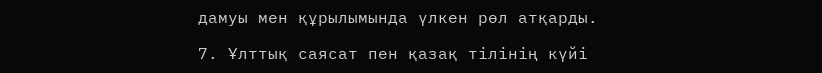дамуы мен құрылымында үлкен рөл атқарды.

7. Ұлттық саясат пен қазақ тілінің күйі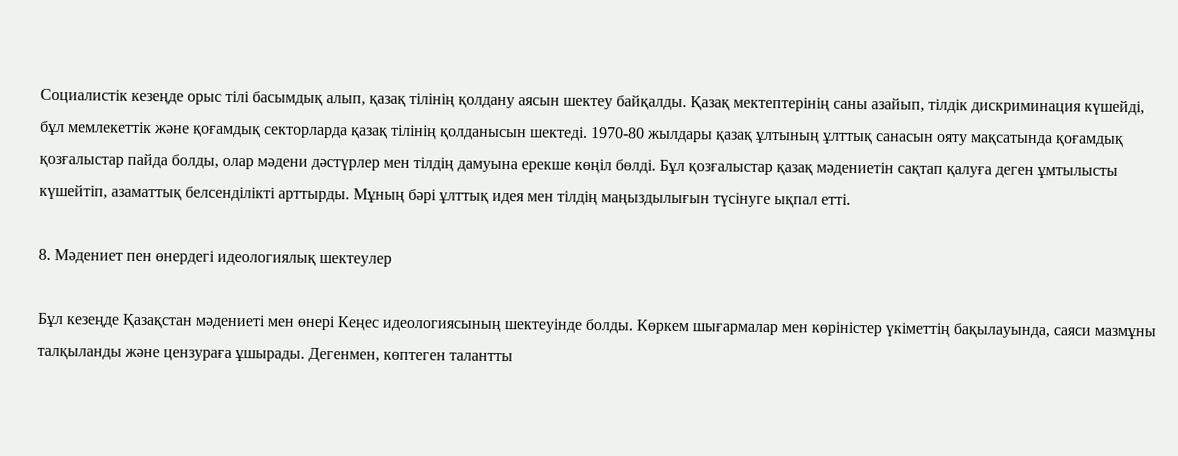Социалистік кезеңде орыс тілі басымдық алып, қазақ тілінің қолдану аясын шектеу байқалды. Қазақ мектептерінің саны азайып, тілдік дискриминация күшейді, бұл мемлекеттік және қоғамдық секторларда қазақ тілінің қолданысын шектеді. 1970-80 жылдары қазақ ұлтының ұлттық санасын ояту мақсатында қоғамдық қозғалыстар пайда болды, олар мәдени дәстүрлер мен тілдің дамуына ерекше көңіл бөлді. Бұл қозғалыстар қазақ мәдениетін сақтап қалуға деген ұмтылысты күшейтіп, азаматтық белсенділікті арттырды. Мұның бәрі ұлттық идея мен тілдің маңыздылығын түсінуге ықпал етті.

8. Мәдениет пен өнердегі идеологиялық шектеулер

Бұл кезеңде Қазақстан мәдениеті мен өнері Кеңес идеологиясының шектеуінде болды. Көркем шығармалар мен көріністер үкіметтің бақылауында, саяси мазмұны талқыланды және цензураға ұшырады. Дегенмен, көптеген талантты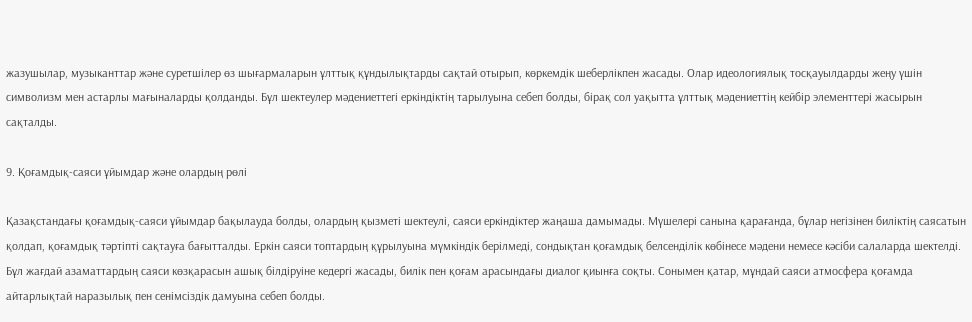жазушылар, музыканттар және суретшілер өз шығармаларын ұлттық құндылықтарды сақтай отырып, көркемдік шеберлікпен жасады. Олар идеологиялық тосқауылдарды жеңу үшін символизм мен астарлы мағыналарды қолданды. Бұл шектеулер мәдениеттегі еркіндіктің тарылуына себеп болды, бірақ сол уақытта ұлттық мәдениеттің кейбір элементтері жасырын сақталды.

9. Қоғамдық-саяси ұйымдар және олардың рөлі

Қазақстандағы қоғамдық-саяси ұйымдар бақылауда болды, олардың қызметі шектеулі, саяси еркіндіктер жаңаша дамымады. Мүшелері санына қарағанда, бұлар негізінен биліктің саясатын қолдап, қоғамдық тәртіпті сақтауға бағытталды. Еркін саяси топтардың құрылуына мүмкіндік берілмеді, сондықтан қоғамдық белсенділік көбінесе мәдени немесе кәсіби салаларда шектелді. Бұл жағдай азаматтардың саяси көзқарасын ашық білдіруіне кедергі жасады, билік пен қоғам арасындағы диалог қиынға соқты. Сонымен қатар, мұндай саяси атмосфера қоғамда айтарлықтай наразылық пен сенімсіздік дамуына себеп болды.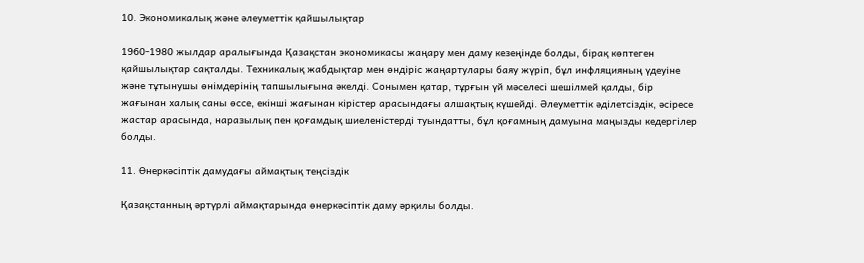10. Экономикалық және әлеуметтік қайшылықтар

1960-1980 жылдар аралығында Қазақстан экономикасы жаңару мен даму кезеңінде болды, бірақ көптеген қайшылықтар сақталды. Техникалық жабдықтар мен өндіріс жаңартулары баяу жүріп, бұл инфляцияның үдеуіне және тұтынушы өнімдерінің тапшылығына әкелді. Сонымен қатар, тұрғын үй мәселесі шешілмей қалды, бір жағынан халық саны өссе, екінші жағынан кірістер арасындағы алшақтық күшейді. Әлеуметтік әділетсіздік, әсіресе жастар арасында, наразылық пен қоғамдық шиеленістерді туындатты, бұл қоғамның дамуына маңызды кедергілер болды.

11. Өнеркәсіптік дамудағы аймақтық теңсіздік

Қазақстанның әртүрлі аймақтарында өнеркәсіптік даму әрқилы болды.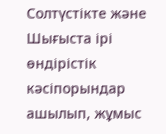Солтүстікте және Шығыста ірі өндірістік кәсіпорындар ашылып, жұмыс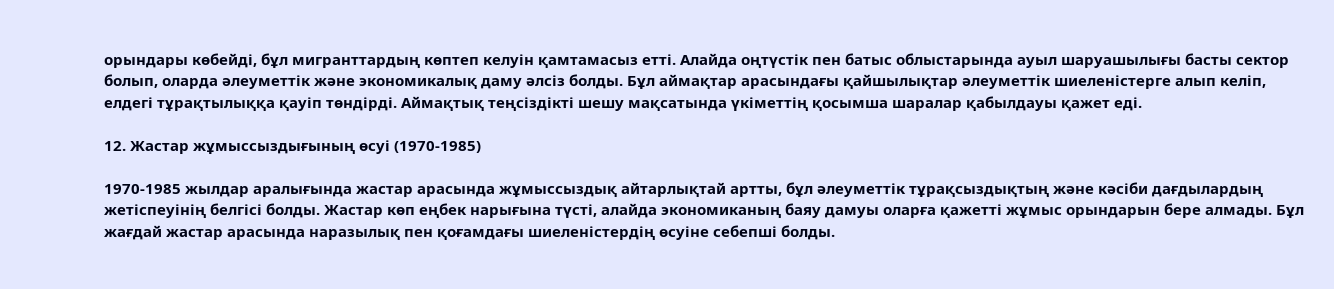орындары көбейді, бұл мигранттардың көптеп келуін қамтамасыз етті. Алайда оңтүстік пен батыс облыстарында ауыл шаруашылығы басты сектор болып, оларда әлеуметтік және экономикалық даму әлсіз болды. Бұл аймақтар арасындағы қайшылықтар әлеуметтік шиеленістерге алып келіп, елдегі тұрақтылыққа қауіп төндірді. Аймақтық теңсіздікті шешу мақсатында үкіметтің қосымша шаралар қабылдауы қажет еді.

12. Жастар жұмыссыздығының өсуі (1970-1985)

1970-1985 жылдар аралығында жастар арасында жұмыссыздық айтарлықтай артты, бұл әлеуметтік тұрақсыздықтың және кәсіби дағдылардың жетіспеуінің белгісі болды. Жастар көп еңбек нарығына түсті, алайда экономиканың баяу дамуы оларға қажетті жұмыс орындарын бере алмады. Бұл жағдай жастар арасында наразылық пен қоғамдағы шиеленістердің өсуіне себепші болды.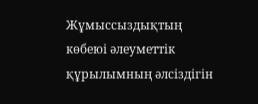Жұмыссыздықтың көбеюі әлеуметтік құрылымның әлсіздігін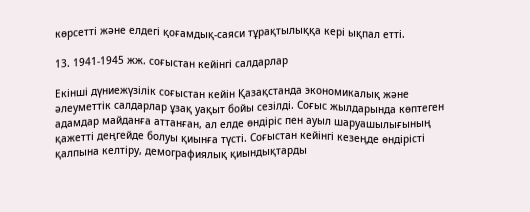көрсетті және елдегі қоғамдық-саяси тұрақтылыққа кері ықпал етті.

13. 1941-1945 жж. соғыстан кейінгі салдарлар

Екінші дүниежүзілік соғыстан кейін Қазақстанда экономикалық және әлеуметтік салдарлар ұзақ уақыт бойы сезілді. Соғыс жылдарында көптеген адамдар майданға аттанған, ал елде өндіріс пен ауыл шаруашылығының қажетті деңгейде болуы қиынға түсті. Соғыстан кейінгі кезеңде өндірісті қалпына келтіру, демографиялық қиындықтарды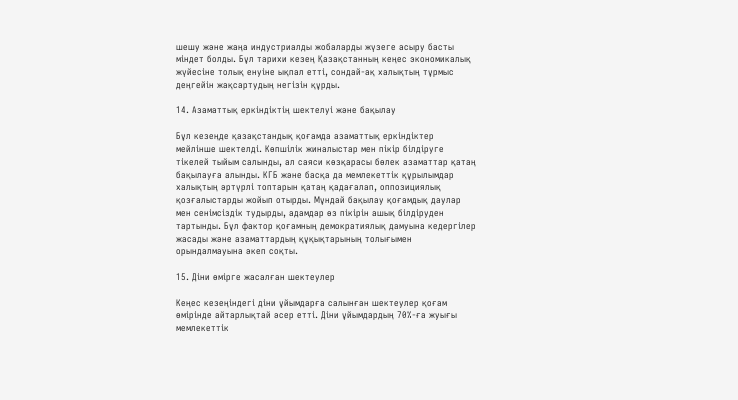шешу және жаңа индустриалды жобаларды жүзеге асыру басты міндет болды. Бұл тарихи кезең Қазақстанның кеңес экономикалық жүйесіне толық енуіне ықпал етті, сондай-ақ халықтың тұрмыс деңгейін жақсартудың негізін құрды.

14. Азаматтық еркіндіктің шектелуі және бақылау

Бұл кезеңде қазақстандық қоғамда азаматтық еркіндіктер мейлінше шектелді. Көпшілік жиналыстар мен пікір білдіруге тікелей тыйым салынды, ал саяси көзқарасы бөлек азаматтар қатаң бақылауға алынды. КГБ және басқа да мемлекеттік құрылымдар халықтың әртүрлі топтарын қатаң қадағалап, оппозициялық қозғалыстарды жойып отырды. Мұндай бақылау қоғамдық даулар мен сенімсіздік тудырды, адамдар өз пікірін ашық білдіруден тартынды. Бұл фактор қоғамның демократиялық дамуына кедергілер жасады және азаматтардың құқықтарының толығымен орындалмауына әкеп соқты.

15. Діни өмірге жасалған шектеулер

Кеңес кезеңіндегі діни ұйымдарға салынған шектеулер қоғам өмірінде айтарлықтай әсер етті. Діни ұйымдардың 70%-ға жуығы мемлекеттік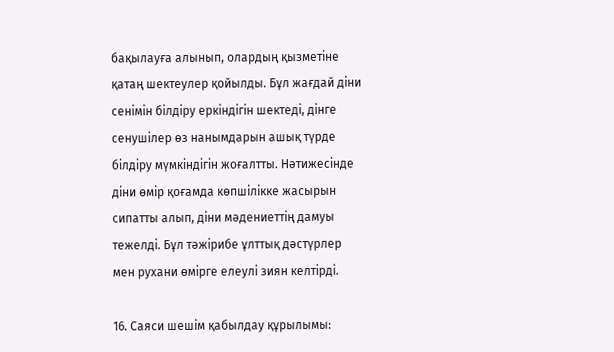бақылауға алынып, олардың қызметіне қатаң шектеулер қойылды. Бұл жағдай діни сенімін білдіру еркіндігін шектеді, дінге сенушілер өз нанымдарын ашық түрде білдіру мүмкіндігін жоғалтты. Нәтижесінде діни өмір қоғамда көпшілікке жасырын сипатты алып, діни мәдениеттің дамуы тежелді. Бұл тәжірибе ұлттық дәстүрлер мен рухани өмірге елеулі зиян келтірді.

16. Саяси шешім қабылдау құрылымы: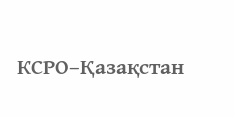КСРО–Қазақстан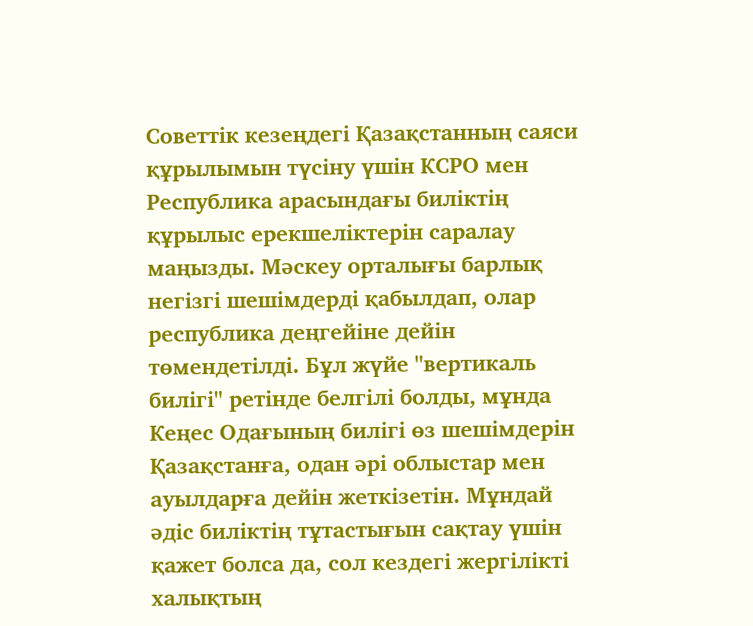Советтік кезеңдегі Қазақстанның саяси құрылымын түсіну үшін КСРО мен Республика арасындағы биліктің құрылыс ерекшеліктерін саралау маңызды. Мәскеу орталығы барлық негізгі шешімдерді қабылдап, олар республика деңгейіне дейін төмендетілді. Бұл жүйе "вертикаль билігі" ретінде белгілі болды, мұнда Кеңес Одағының билігі өз шешімдерін Қазақстанға, одан әрі облыстар мен ауылдарға дейін жеткізетін. Мұндай әдіс биліктің тұтастығын сақтау үшін қажет болса да, сол кездегі жергілікті халықтың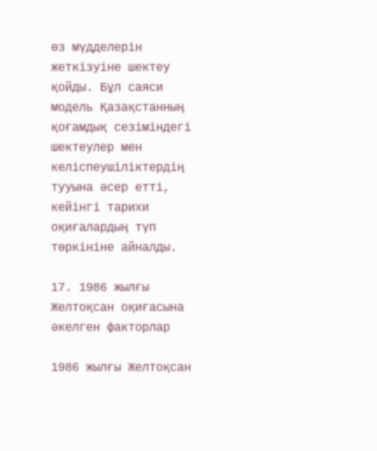өз мүдделерін жеткізуіне шектеу қойды. Бұл саяси модель Қазақстанның қоғамдық сезіміндегі шектеулер мен келіспеушіліктердің тууына әсер етті, кейінгі тарихи оқиғалардың түп төркініне айналды.

17. 1986 жылғы Желтоқсан оқиғасына әкелген факторлар

1986 жылғы Желтоқсан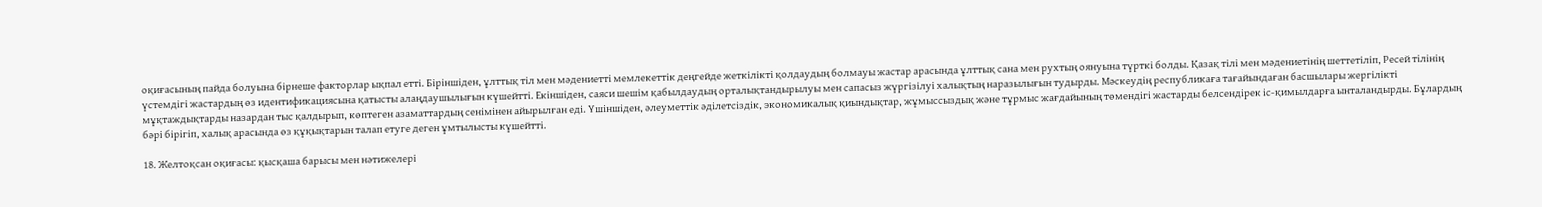оқиғасының пайда болуына бірнеше факторлар ықпал етті. Біріншіден, ұлттық тіл мен мәдениетті мемлекеттік деңгейде жеткілікті қолдаудың болмауы жастар арасында ұлттық сана мен рухтың оянуына түрткі болды. Қазақ тілі мен мәдениетінің шеттетіліп, Ресей тілінің үстемдігі жастардың өз идентификациясына қатысты алаңдаушылығын күшейтті. Екіншіден, саяси шешім қабылдаудың орталықтандырылуы мен сапасыз жүргізілуі халықтың наразылығын тудырды. Мәскеудің республикаға тағайындаған басшылары жергілікті мұқтаждықтарды назардан тыс қалдырып, көптеген азаматтардың сенімінен айырылған еді. Үшіншіден, әлеуметтік әділетсіздік, экономикалық қиындықтар, жұмыссыздық және тұрмыс жағдайының төмендігі жастарды белсендірек іс-қимылдарға ынталандырды. Бұлардың бәрі бірігіп, халық арасында өз құқықтарын талап етуге деген ұмтылысты күшейтті.

18. Желтоқсан оқиғасы: қысқаша барысы мен нәтижелері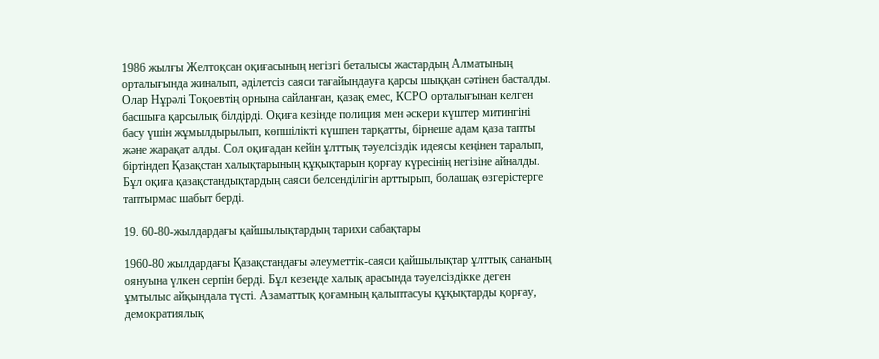1986 жылғы Желтоқсан оқиғасының негізгі беталысы жастардың Алматының орталығында жиналып, әділетсіз саяси тағайындауға қарсы шыққан сәтінен басталды. Олар Нұрәлі Тоқоевтің орнына сайланған, қазақ емес, КСРО орталығынан келген басшыға қарсылық білдірді. Оқиға кезінде полиция мен әскери күштер митингіні басу үшін жұмылдырылып, көпшілікті күшпен тарқатты, бірнеше адам қаза тапты және жарақат алды. Сол оқиғадан кейін ұлттық тәуелсіздік идеясы кеңінен таралып, біртіндеп Қазақстан халықтарының құқықтарын қорғау күресінің негізіне айналды. Бұл оқиға қазақстандықтардың саяси белсенділігін арттырып, болашақ өзгерістерге таптырмас шабыт берді.

19. 60-80-жылдардағы қайшылықтардың тарихи сабақтары

1960-80 жылдардағы Қазақстандағы әлеуметтік-саяси қайшылықтар ұлттық сананың оянуына үлкен серпін берді. Бұл кезеңде халық арасында тәуелсіздікке деген ұмтылыс айқындала түсті. Азаматтық қоғамның қалыптасуы құқықтарды қорғау, демократиялық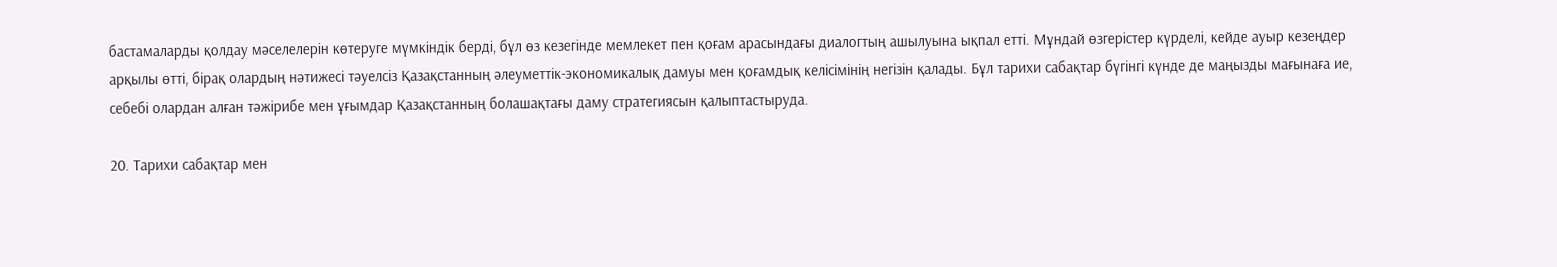бастамаларды қолдау мәселелерін көтеруге мүмкіндік берді, бұл өз кезегінде мемлекет пен қоғам арасындағы диалогтың ашылуына ықпал етті. Мұндай өзгерістер күрделі, кейде ауыр кезеңдер арқылы өтті, бірақ олардың нәтижесі тәуелсіз Қазақстанның әлеуметтік-экономикалық дамуы мен қоғамдық келісімінің негізін қалады. Бұл тарихи сабақтар бүгінгі күнде де маңызды мағынаға ие, себебі олардан алған тәжірибе мен ұғымдар Қазақстанның болашақтағы даму стратегиясын қалыптастыруда.

20. Тарихи сабақтар мен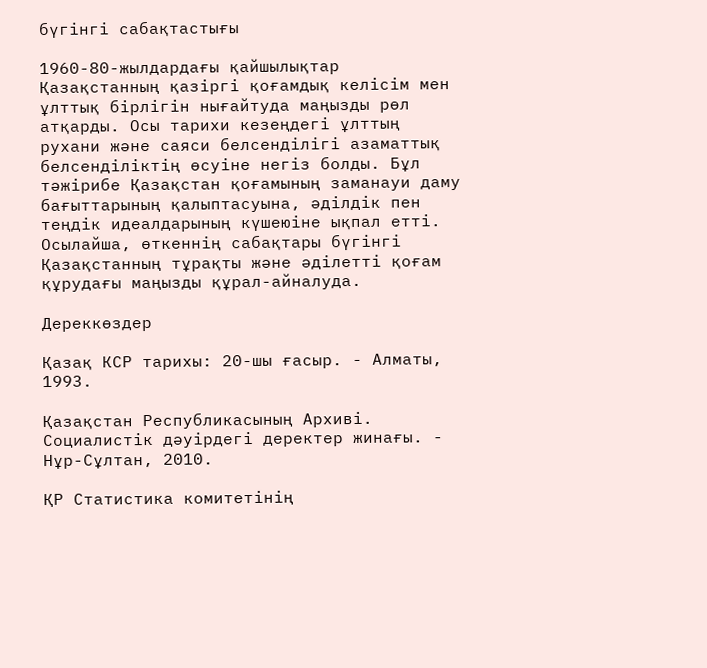бүгінгі сабақтастығы

1960-80-жылдардағы қайшылықтар Қазақстанның қазіргі қоғамдық келісім мен ұлттық бірлігін нығайтуда маңызды рөл атқарды. Осы тарихи кезеңдегі ұлттың рухани және саяси белсенділігі азаматтық белсенділіктің өсуіне негіз болды. Бұл тәжірибе Қазақстан қоғамының заманауи даму бағыттарының қалыптасуына, әділдік пен теңдік идеалдарының күшеюіне ықпал етті. Осылайша, өткеннің сабақтары бүгінгі Қазақстанның тұрақты және әділетті қоғам құрудағы маңызды құрал-айналуда.

Дереккөздер

Қазақ КСР тарихы: 20-шы ғасыр. - Алматы, 1993.

Қазақстан Республикасының Архиві. Социалистік дәуірдегі деректер жинағы. - Нұр-Сұлтан, 2010.

ҚР Статистика комитетінің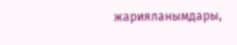жарияланымдары,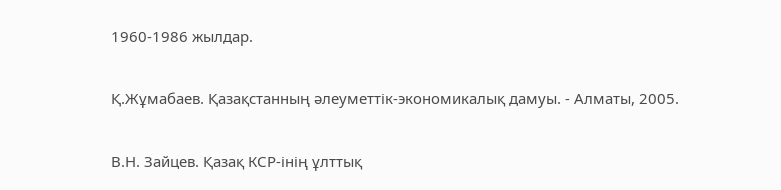1960-1986 жылдар.

Қ.Жұмабаев. Қазақстанның әлеуметтік-экономикалық дамуы. - Алматы, 2005.

В.Н. Зайцев. Қазақ КСР-інің ұлттық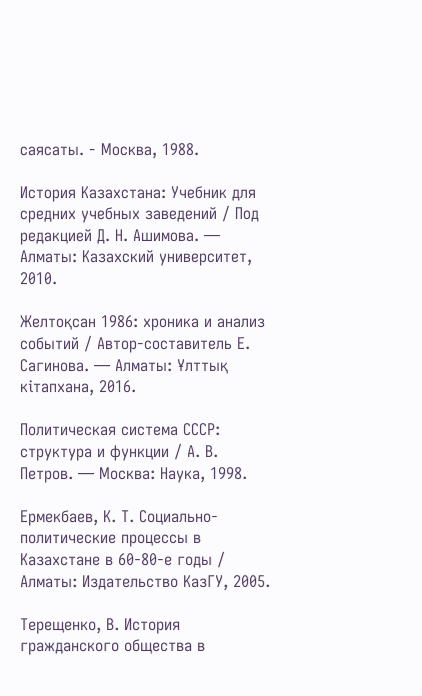саясаты. - Москва, 1988.

История Казахстана: Учебник для средних учебных заведений / Под редакцией Д. Н. Ашимова. — Алматы: Казахский университет, 2010.

Желтоқсан 1986: хроника и анализ событий / Автор-составитель Е. Сагинова. — Алматы: Ұлттық кітапхана, 2016.

Политическая система СССР: структура и функции / А. В. Петров. — Москва: Наука, 1998.

Ермекбаев, К. Т. Социально-политические процессы в Казахстане в 60-80-е годы / Алматы: Издательство КазГУ, 2005.

Терещенко, В. История гражданского общества в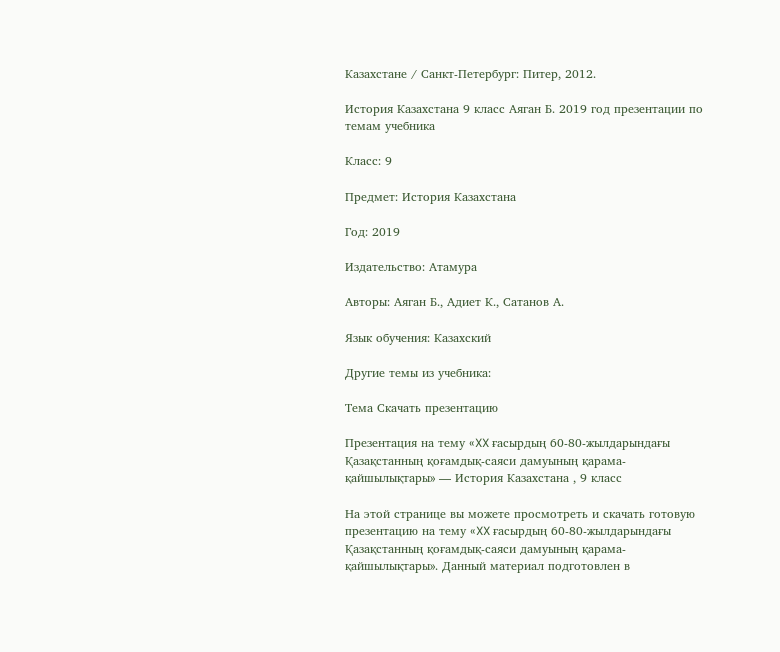Казахстане / Санкт-Петербург: Питер, 2012.

История Казахстана 9 класс Аяган Б. 2019 год презентации по темам учебника

Класс: 9

Предмет: История Казахстана

Год: 2019

Издательство: Атамура

Авторы: Аяган Б., Адиет К., Сатанов А.

Язык обучения: Казахский

Другие темы из учебника:

Тема Скачать презентацию

Презентация на тему «XX ғасырдың 60-80-жылдарындағы Қазақстанның қоғамдық-саяси дамуының қарама-қайшылықтары» — История Казахстана , 9 класс

На этой странице вы можете просмотреть и скачать готовую презентацию на тему «XX ғасырдың 60-80-жылдарындағы Қазақстанның қоғамдық-саяси дамуының қарама-қайшылықтары». Данный материал подготовлен в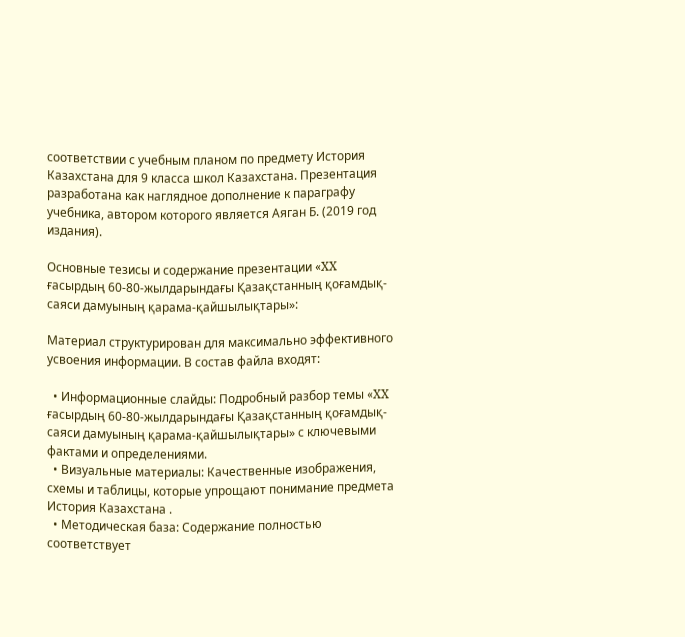соответствии с учебным планом по предмету История Казахстана для 9 класса школ Казахстана. Презентация разработана как наглядное дополнение к параграфу учебника, автором которого является Аяган Б. (2019 год издания).

Основные тезисы и содержание презентации «XX ғасырдың 60-80-жылдарындағы Қазақстанның қоғамдық-саяси дамуының қарама-қайшылықтары»:

Материал структурирован для максимально эффективного усвоения информации. В состав файла входят:

  • Информационные слайды: Подробный разбор темы «XX ғасырдың 60-80-жылдарындағы Қазақстанның қоғамдық-саяси дамуының қарама-қайшылықтары» с ключевыми фактами и определениями.
  • Визуальные материалы: Качественные изображения, схемы и таблицы, которые упрощают понимание предмета История Казахстана .
  • Методическая база: Содержание полностью соответствует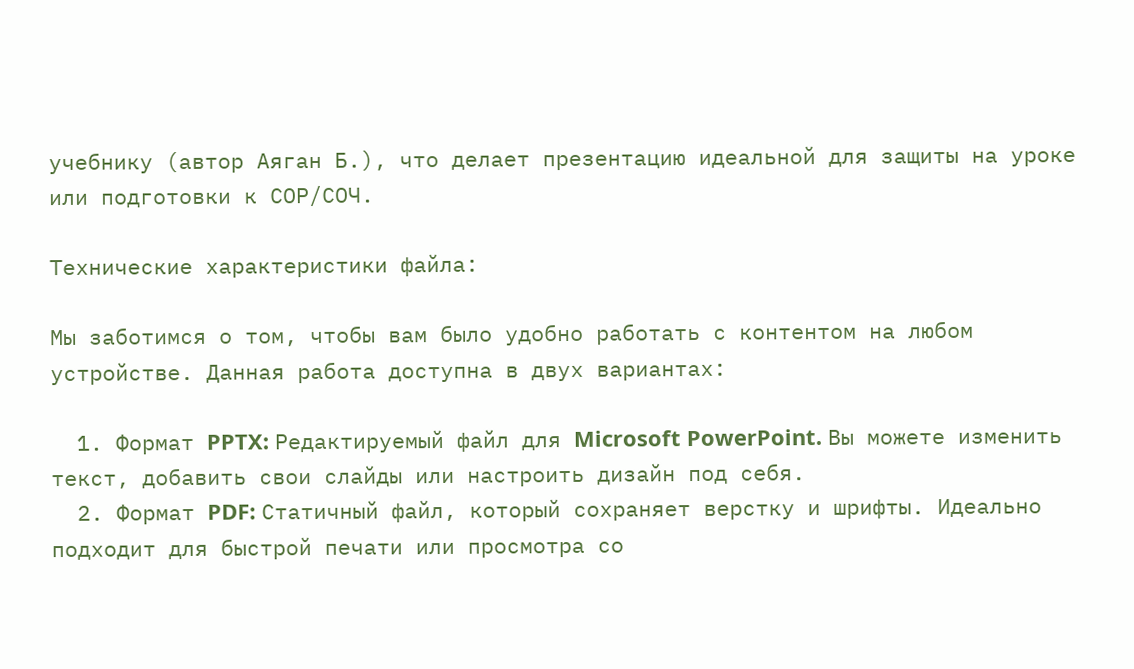учебнику (автор Аяган Б.), что делает презентацию идеальной для защиты на уроке или подготовки к СОР/СОЧ.

Технические характеристики файла:

Мы заботимся о том, чтобы вам было удобно работать с контентом на любом устройстве. Данная работа доступна в двух вариантах:

  1. Формат PPTX: Редактируемый файл для Microsoft PowerPoint. Вы можете изменить текст, добавить свои слайды или настроить дизайн под себя.
  2. Формат PDF: Статичный файл, который сохраняет верстку и шрифты. Идеально подходит для быстрой печати или просмотра со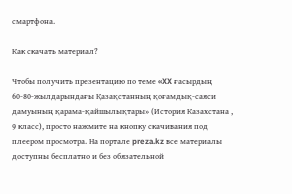смартфона.

Как скачать материал?

Чтобы получить презентацию по теме «XX ғасырдың 60-80-жылдарындағы Қазақстанның қоғамдық-саяси дамуының қарама-қайшылықтары» (История Казахстана , 9 класс), просто нажмите на кнопку скачивания под плеером просмотра. На портале preza.kz все материалы доступны бесплатно и без обязательной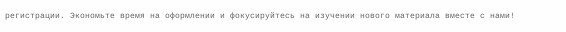регистрации. Экономьте время на оформлении и фокусируйтесь на изучении нового материала вместе с нами!